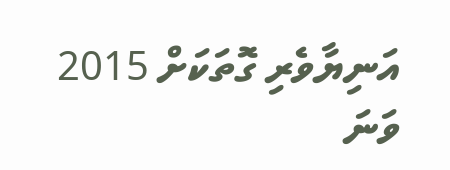އަނިޔާވެރި ގޮތަކަށް 2015 ވަނަ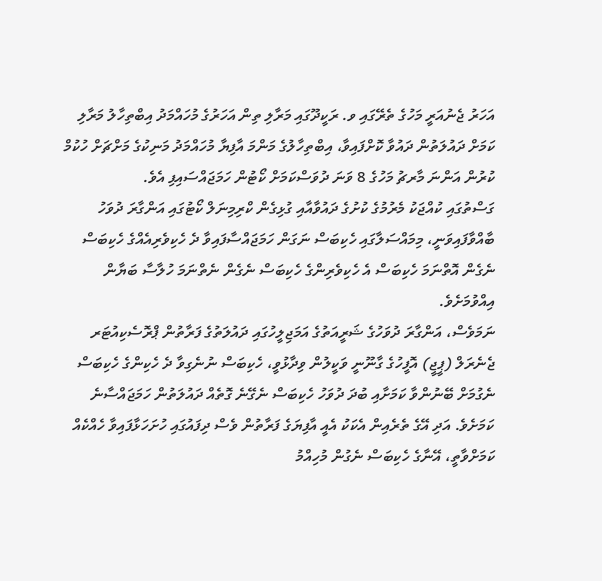އަހަރު ޖެނުއަރީ މަހުގެ ތެރޭގައި ވ. ރަކީދޫގައި މަރާލި ތިން އަހަރުގެ މުހައްމަދު އިބްތިހާލު މަރާލި ކަމަށް ދައުލަތުން ދައުވާ ކޮށްފައިވާ، އިބްތިހާލުގެ މަންމަ އާފިޔާ މުހައްމަދު މަނިކުގެ މަށްޗަށް ހުކުމް ކުރުން އަންނަ މާރޗު މަހުގެ 8 ވަނަ ދުވަސްކަމަށް ކޯޓުން ހަމަޖައްސައިފި އެވެ.
ގަސްތުގައި ކުއްޖަކު މެރުމުގެ ކުށުގެ ދައުވާއާއި ގުޅިގެން ކްރިމިނަލް ކޯޓުގައި އަންގާރަ ދުވަހު ބާއްވާފައިވަނީ، މިމައްސަލާގައި ހެކިބަސް ނަގަން ހަމަޖައްސާފައިވާ ދެ ހެކިވެރިއެއްގެ ހެކިބަސް ނެގެން އޮތްނަމަ ހެކިބަސް އެ ހެކިވެރިންގެ ހެކިބަސް ނެގެން ނެތްނަމަ ހުލާސާ ބަޔާން އިއްވުމަށެވެ.
ނަމަވެސް، އަންގާރަ ދުވަހުގެ ޝަރީއަތުގެ އަމަޖިލީހުގައި ދައުލަތުގެ ފަރާތުން ޕްރޮސެކިއުޓަރ ޖެނެރަލް (ޕީޖީ) އޮފީހުގެ ގާނޫނީ ވަކީލުން ވިދާޅުވީ، ހެކިބަސް ނުނެގިވާ ދެ ހެކިންގެ ހެކިބަސް ނެގުމަށް ބޭނުންވާ ކަމަށާއި ބުދަ ދުވަހު ހެކިބަސް ނެގޭނެ ގޮތެއް ދައުލަތުން ހަމަޖައްސާނެ ކަމަށެވެ. އަދި އޭގެ ތެރެއިން އެކަކު އެއީ އާފިޔަގެ ފަރާތުން ވެސް ދިފައުގައި ހުށަހަޅާފައިވާ ހެއްކެއް ކަމަށްވާތީ، އޭނާގެ ހެކިބަސް ނެގުން މުހިއްމު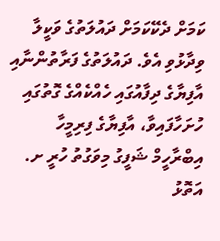ކަމަށް ދެކޭކަމަށް ދައުލަތުގެ ވަކީލާ ވިދާޅުވި އެވެ. ދައުލަތުގެ ފަރާތުންނާއި އާފިޔާގެ ދިފާއުގައި ހެއްކެއްގެ ގޮތުގައި ހުށަހާފައިވާ، އާފިޔާގެ ފިރިމީހާ އިބްރާހީމް ޝަފީގު މިވަގުތު ހުރީ ށ. އަތޮޅު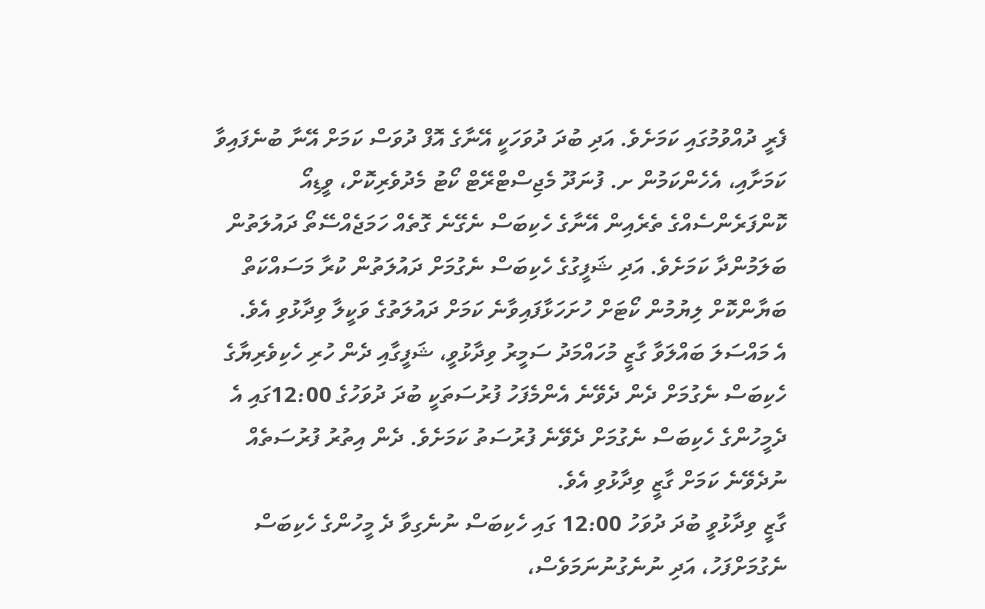ފެރީ ދުއްވުމުގައި ކަމަށެވެ. އަދި ބުދަ ދުވަހަކީ އޭނާގެ އޮފް ދުވަސް ކަމަށް އޭނާ ބުނެފައިވާ ކަމަށާއި، އެހެންކަމުން ށ. ފުނަދޫ މެޖިސްޓްރޭޓް ކޯޓު މެދުވެރިކޮށް، ވީޑިއޯ ކޮންފަރެންސެއްގެ ތެރެއިން އޭނާގެ ހެކިބަސް ނެގޭނެ ގޮތެއް ހަމަޖެއްސޭތޯ ދައުލަތުން ބަލަމުންދާ ކަމަށެވެ. އަދި ޝަފީގުގެ ހެކިބަސް ނެގުމަށް ދައުލަތުން ކުރާ މަސައްކަތް ބަޔާންކޮށް ލިޔުމުން ކޯޓަށް ހުށަހަޅާފައިވާނެ ކަމަށް ދައުލަތުގެ ވަކީލާ ވިދާޅުވި އެވެ.
އެ މައްސަލަ ބައްލަވާ ގާޒީ މުހައްމަދު ސަމީރު ވިދާޅުވީ، ޝަފީގާއި ދެން ހުރި ހެކިވެރިޔާގެ ހެކިބަސް ނެގުމަށް ދެން ދެވޭނެ އެންމެފަހު ފުރުސަތަކީ ބުދަ ދުވަހުގެ 12:00ގައި އެ ދެމީހުންގެ ހެކިބަސް ނެގުމަށް ދެވޭނެ ފުރުސަތު ކަމަށެވެ. ދެން އިތުރު ފުރުސަތެއް ނުދެވޭނެ ކަމަށް ގާޒީ ވިދާޅުވި އެވެ.
ގާޒީ ވިދާޅުވީ ބުދަ ދުވަހު 12:00 ގައި ހެކިބަސް ނުނެގިވާ ދެ މީހުންގެ ހެކިބަސް ނެގުމަށްފަހު، އަދި ނުނެގުނުނަމަވެސް،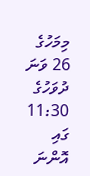މިމަހުގެ 26 ވަނަ ދުވަހުގެ 11:30 ގައި އޮންނަ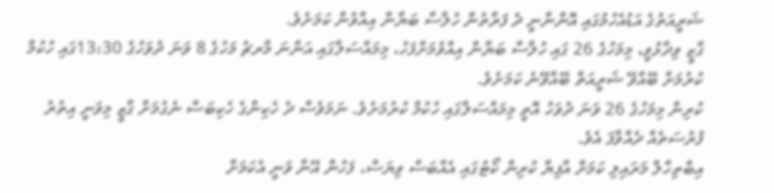ޝަރީއަތުގެ އަޑުއެހުމުގައި އޮންނާނީ ދެ ފަރާތުން ހުލާސާ ބަޔާން އިއްވުން ކަމަށެވެ.
ގާޒީ ވިދާޅުވީ، މިމަހުގެ 26 ގައި ހުލާސާ ބަޔާން އިއްވުމަށްފަހު، މިމައްސަލާގައި އަންނަ މާރޗު މަހުގެ 8 ވަނަ ދުވަހުގެ 13:30ގައި ހުކުމް ކުރުމަށް ބޭއްވޭ ޝަރީއަތް ބޭއްވޭނެ ކަމަށެވެ.
ކުރިން މިމަހުގެ 26 ވަނަ ދުވަހު އޮތީ މިމައްސަލާގައި ހުކުމް ކުރުމަށެވެ. ނަމަވެސް ދެ ހެކިންގެ ހެކިބަސް ނެގުމަށް ގާޒީ މިވަނީ އިތުރު ފުރުސަތެއް ދެއްވާފަ އެވެ.
އިބްތިހާލް މަރައިލި ކަމަށް އާފިޔާ ކުރިން ކޯޓުގައި އެއްބަސް ވިޔަސް، ފަހުން އޭނާ ވަނީ އެކަމަށް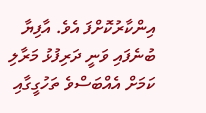އިންކާރުކޮށްފަ އެވެ. އާފިޔާ ބުނެފައި ވަނީ ދަރިފުޅު މަރާލި ކަމަށް އެއްބަސްވެ ތަހުގީގާއި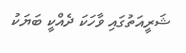ޝަރީއަތުގައި ވާހަކަ ދެއްކީ ބަޔަކު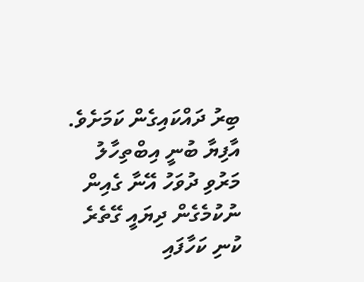ބިރު ދައްކައިގެން ކަމަށެވެ. އާފިޔާ ބުނީ އިބްތިހާލު މަރުވި ދުވަހު އޭނާ ގެއިން ނުކުމެގެން ދިޔައީ ގޭތެރެ ކުނި ކަހާފައި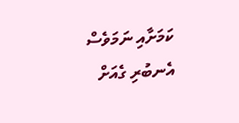ކަމަށާއި ނަމަވެސް އެނބުރި ގެއަށް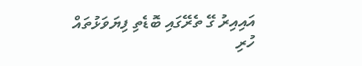އައިއިރު ގޭ ތެރޭގައި ބޮޑެތި ފިޔަވަޅުތައް ހުރި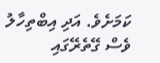ކަމަށެވެ. އަދި އިބްތިހާލު ވެސް ގޭތެރޭގައި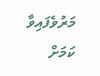މަރުވެފައިވާ ކަމަށް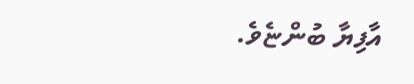އާފިޔާ ބުންޏެވެ.